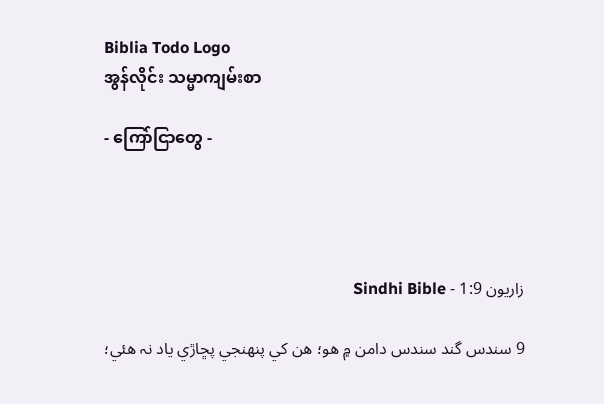Biblia Todo Logo
အွန်လိုင်း သမ္မာကျမ်းစာ

- ကြော်ငြာတွေ -




زاريون 1:9 - Sindhi Bible

9 سندس گند سندس دامن ۾ هو؛ هن کي پنهنجي پڇاڙي ياد نہ هئي؛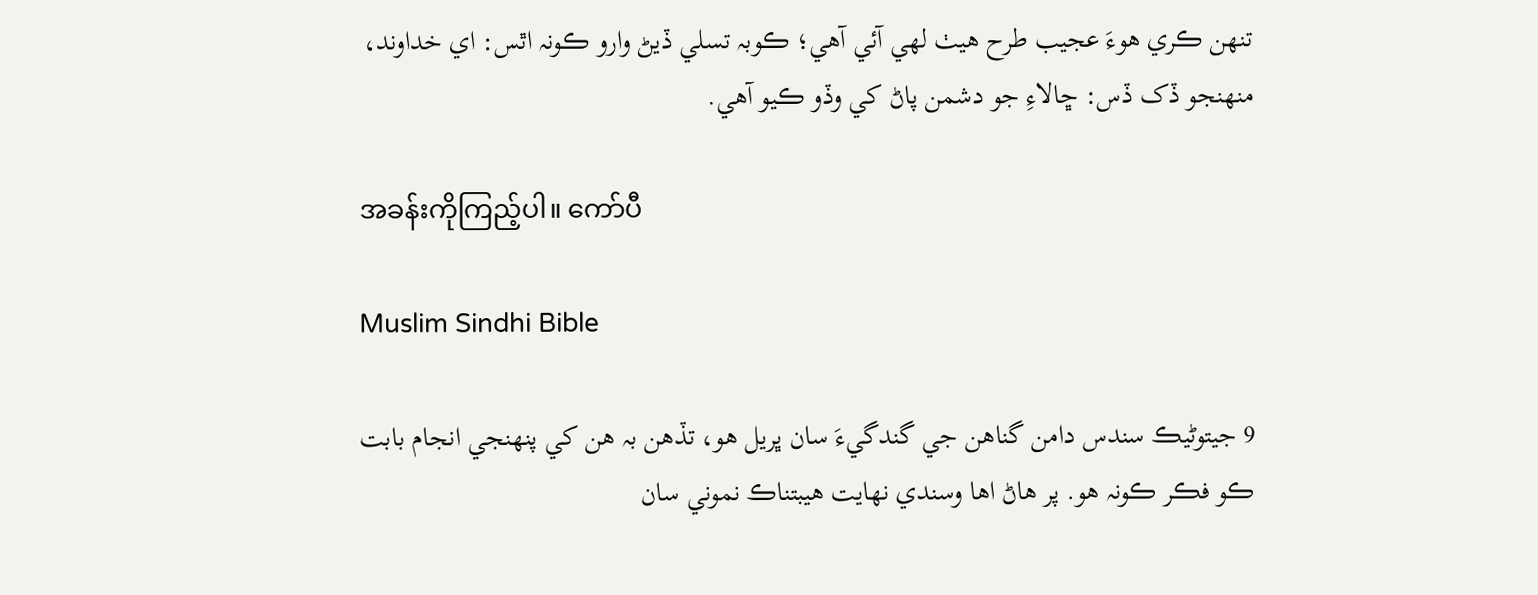تنهن ڪري هوءَ عجيب طرح هيٺ لهي آئي آهي؛ ڪوبہ تسلي ڏيڻ وارو ڪونہ اٿس: اي خداوند، منهنجو ڏک ڏس: ڇالاءِ جو دشمن پاڻ کي وڏو ڪيو آهي.

အခန်းကိုကြည့်ပါ။ ကော်ပီ

Muslim Sindhi Bible

9 جيتوڻيڪ سندس دامن گناهن جي گندگيءَ سان ڀريل هو، تڏهن بہ هن کي پنهنجي انجام بابت ڪو فڪر ڪونہ هو. پر هاڻ اها وسندي نهايت هيبتناڪ نموني سان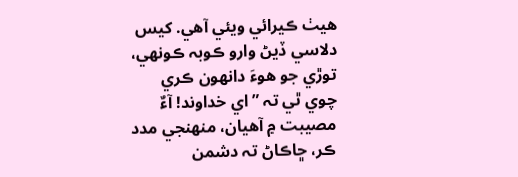هيٺ ڪيرائي ويئي آهي. کيس دلاسي ڏيڻ وارو ڪوبہ ڪونهي، توڙي جو هوءَ دانهون ڪري چوي ٿي تہ ”اي خداوند! آءٌ مصيبت ۾ آهيان، منهنجي مدد ڪر، ڇاڪاڻ تہ دشمن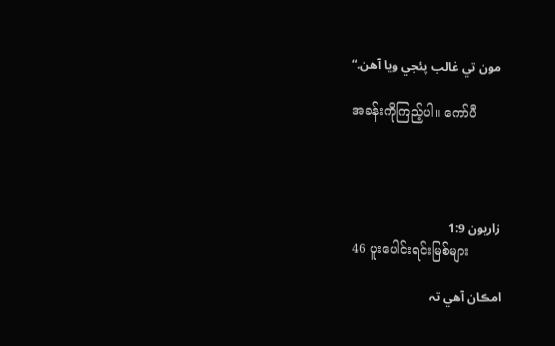مون تي غالب پئجي ويا آهن.“

အခန်းကိုကြည့်ပါ။ ကော်ပီ




زاريون 1:9
46 ပူးပေါင်းရင်းမြစ်များ

امڪان آهي تہ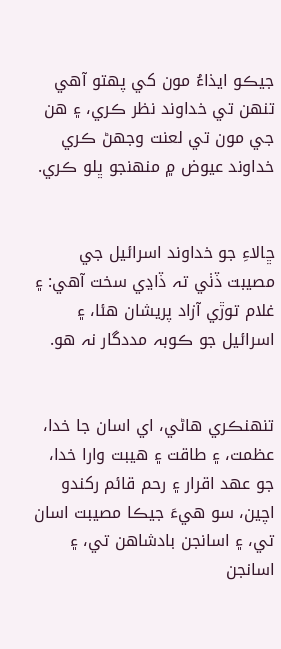جيڪو ايذاءُ مون کي پهتو آهي تنهن تي خداوند نظر ڪري، ۽ هن جي مون تي لعنت وجهڻ ڪري خداوند عيوض ۾ منهنجو ڀلو ڪري.


ڇالاءِ جو خداوند اسرائيل جي مصيبت ڏٺي تہ ڏاڍي سخت آهي: ۽ غلام توڙي آزاد پريشان هئا، ۽ اسرائيل جو ڪوبہ مددگار نہ هو.


تنهنڪري هاڻي، اي اسان جا خدا، عظمت، ۽ طاقت ۽ هيبت وارا خدا، جو عهد اقرار ۽ رحم قائم رکندو اچين، سو هيءَ جيڪا مصيبت اسان تي، ۽ اسانجن بادشاهن تي، ۽ اسانجن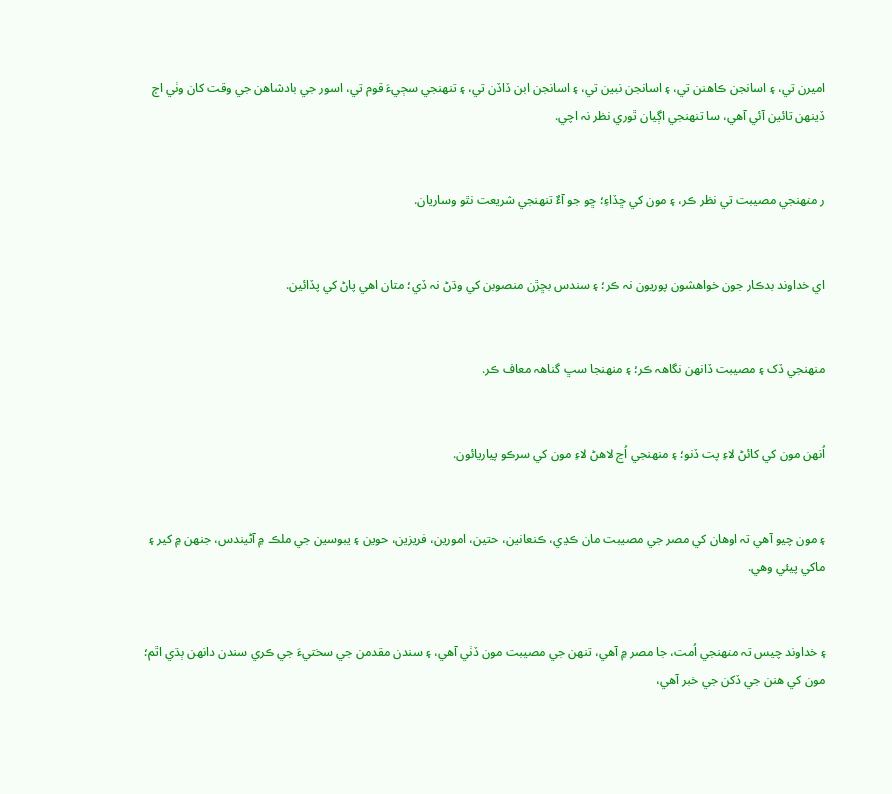اميرن تي، ۽ اسانجن ڪاهنن تي، ۽ اسانجن نبين تي، ۽ اسانجن ابن ڏاڏن تي، ۽ تنهنجي سڄيءَ قوم تي، اسور جي بادشاهن جي وقت کان وٺي اڄ ڏينهن تائين آئي آهي، سا تنهنجي اڳيان ٿوري نظر نہ اچي.


ر منهنجي مصيبت تي نظر ڪر، ۽ مون کي ڇڏاءِ؛ ڇو جو آءٌ تنهنجي شريعت نٿو وساريان.


اي خداوند بدڪار جون خواهشون پوريون نہ ڪر؛ ۽ سندس بڇڙن منصوبن کي وڌڻ نہ ڏي؛ متان اهي پاڻ کي پڏائين.


منهنجي ڏک ۽ مصيبت ڏانهن نگاهہ ڪر؛ ۽ منهنجا سڀ گناهہ معاف ڪر.


اُنهن مون کي کائڻ لاءِ پت ڏنو؛ ۽ منهنجي اُڃ لاهڻ لاءِ مون کي سرڪو پياريائون.


۽ مون چيو آهي تہ اوهان کي مصر جي مصيبت مان ڪڍي، ڪنعانين، حتين، امورين، فريزين، حوين ۽ يبوسين جي ملڪ ۾ آڻيندس، جنهن ۾ کير ۽ ماکي پيئي وهي.


۽ خداوند چيس تہ منهنجي اُمت، جا مصر ۾ آهي، تنهن جي مصيبت مون ڏٺي آهي، ۽ سندن مقدمن جي سختيءَ جي ڪري سندن دانهن ٻڌي اٿم؛ مون کي هنن جي ڏکن جي خبر آهي،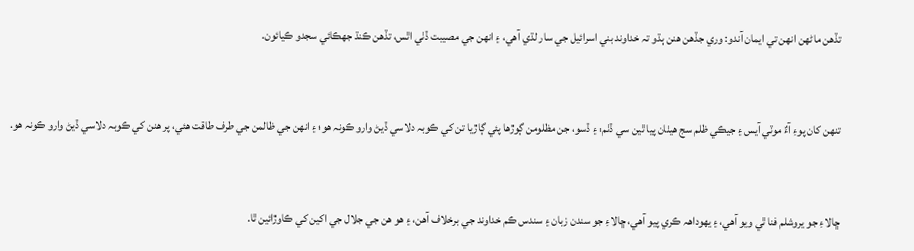تڏهن ماڻهن انهن تي ايمان آندو: وري جڏهن هنن ٻڌو تہ خداوند بني اسرائيل جي سار لڌي آهي، ۽ انهن جي مصيبت ڏٺي اٿس، تڏهن ڪنڌ جهڪائي سجدو ڪيائون.


تنهن کان پوءِ آءٌ موٽي آيس ۽ جيڪي ظلم سج هيٺان پيا ٿين سي ڏٺم: ۽ ڏسو، جن مظلومن ڳوڙها پئي ڳاڙيا تن کي ڪوبہ دلاسي ڏيڻ وارو ڪونہ هو؛ ۽ انهن جي ظالمن جي طرف طاقت هئي، پر هنن کي ڪوبہ دلاسي ڏيڻ وارو ڪونہ هو.


ڇالاءِ جو يروشلم فنا ٿي ويو آهي، ۽ يهوداهہ ڪري پيو آهي، ڇالاءِ جو سندن زبان ۽ سندس ڪم خداوند جي برخلاف آهن، ۽ هو هن جي جلال جي اکين کي ڪاوڙائين ٿا.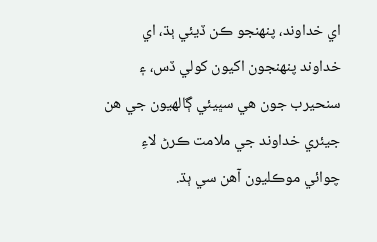اي خداوند، پنهنجو ڪن ڏيئي ٻڌ، اي خداوند پنهنجون اکيون کولي ڏس، ۽ سنحيرب جون هي سڀيئي ڳالهيون جي هن جيئري خداوند جي ملامت ڪرڻ لاءِ چوائي موڪليون آهن سي ٻڌ.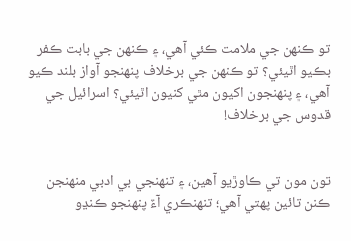تو ڪنهن جي ملامت ڪئي آهي، ۽ ڪنهن جي بابت ڪفر بڪيو اٿيئي؟ تو ڪنهن جي برخلاف پنهنجو آواز بلند ڪيو آهي، ۽ پنهنجون اکيون مٿي کنيون اٿيئي؟ اسرائيل جي قدوس جي برخلاف!


تون مون تي ڪاوڙيو آهين، ۽ تنهنجي بي ادبي منهنجن ڪنن تائين پهتي آهي؛ تنهنڪري آءٌ پنهنجو ڪنڍو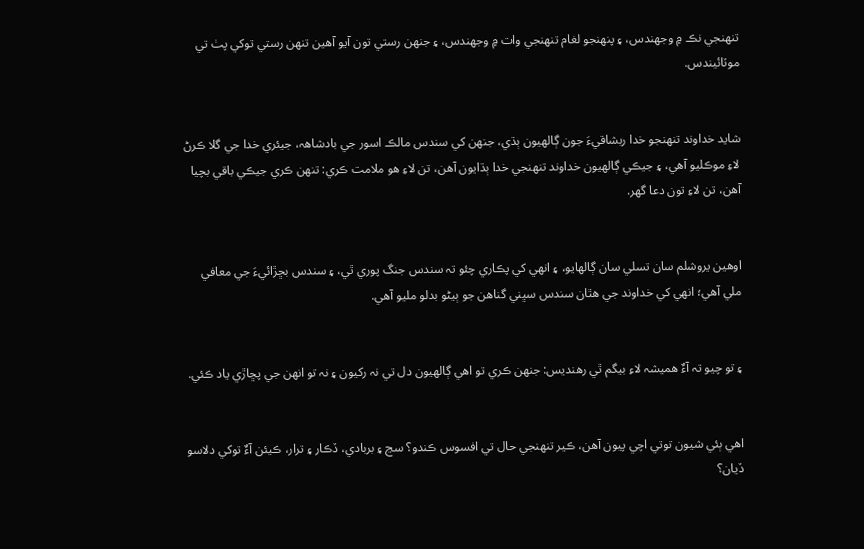تنهنجي نڪ ۾ وجهندس، ۽ پنهنجو لغام تنهنجي وات ۾ وجهندس، ۽ جنهن رستي تون آيو آهين تنهن رستي توکي پٺ تي موٽائيندس.


شايد خداوند تنهنجو خدا ربشاقيءَ جون ڳالهيون ٻڌي، جنهن کي سندس مالڪ اسور جي بادشاهہ، جيئري خدا جي گلا ڪرڻ لاءِ موڪليو آهي، ۽ جيڪي ڳالهيون خداوند تنهنجي خدا ٻڌايون آهن، تن لاءِ هو ملامت ڪري: تنهن ڪري جيڪي باقي بچيا آهن، تن لاءِ تون دعا گهر.


اوهين يروشلم سان تسلي سان ڳالهايو، ۽ انهي کي پڪاري چئو تہ سندس جنگ پوري ٿي، ۽ سندس بڇڙائيءَ جي معافي ملي آهي؛ انهي کي خداوند جي هٿان سندس سڀني گناهن جو ٻيڻو بدلو مليو آهي.


۽ تو چيو تہ آءٌ هميشہ لاءِ بيگم ٿي رهنديس: جنهن ڪري تو اهي ڳالهيون دل تي نہ رکيون ۽ نہ تو انهن جي پڇاڙي ياد ڪئي.


اهي ٻئي شيون توتي اچي پيون آهن، ڪير تنهنجي حال تي افسوس ڪندو؟ سڃ ۽ بربادي، ڏڪار ۽ ترار، ڪيئن آءٌ توکي دلاسو ڏيان؟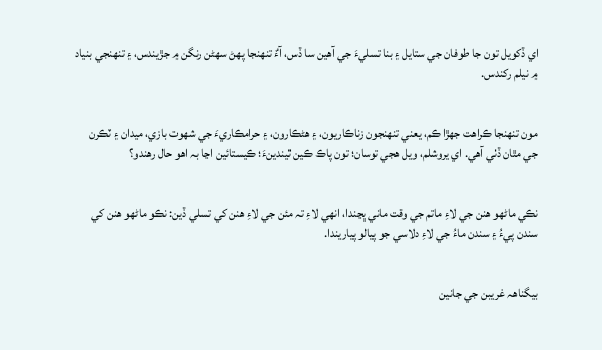اي ڏکويل تون جا طوفان جي ستايل ۽ بنا تسليءَ جي آهين سا ڏس، آءٌ تنهنجا پهڻ سهڻن رنگن ۾ جڙيندس، ۽ تنهنجي بنياد ۾ نيلم رکندس.


مون تنهنجا ڪراهت جهڙا ڪم، يعني تنهنجون زناڪاريون، ۽ هڻڪارون، ۽ حرامڪاريءَ جي شهوت بازي، ميدان ۽ ٽڪرن جي مٿان ڏٺي آهي. اي يروشلم، ويل هجي توسان؛ تون پاڪ ڪين ٿيندينءَ؛ ڪيستائين اڃا بہ اهو حال رهندو؟


نڪي ماڻهو هنن جي لاءِ ماتم جي وقت ماني ڀڃندا، انهي لاءِ تہ مئن جي لاءِ هنن کي تسلي ڏين: نڪو ماڻهو هنن کي سندن پيءُ ۽ سندن ماءُ جي لاءِ دلاسي جو پيالو پياريندا.


بيگناهہ غريبن جي جانين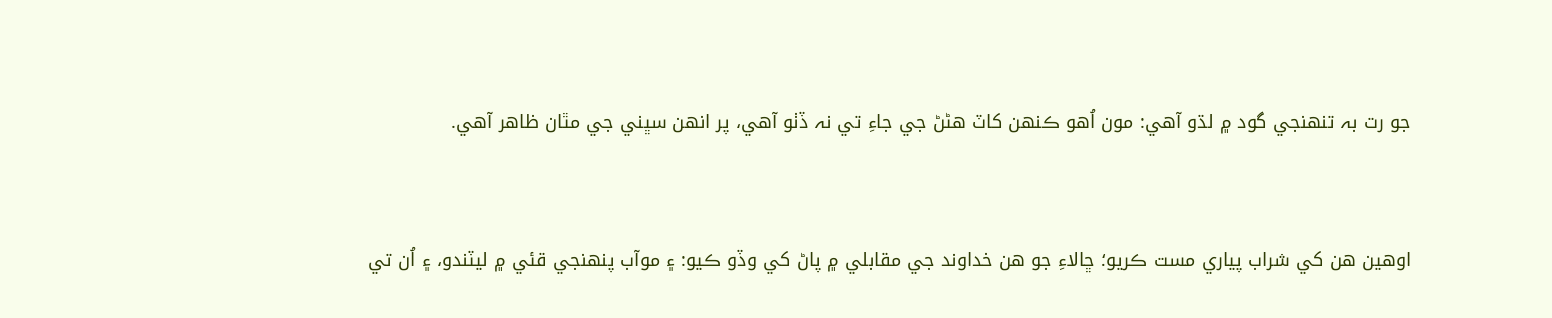جو رت بہ تنهنجي گود ۾ لڌو آهي: مون اُهو ڪنهن کاٽ هڻڻ جي جاءِ تي نہ ڏٺو آهي، پر انهن سڀني جي مٿان ظاهر آهي.


اوهين هن کي شراب پياري مست ڪريو؛ ڇالاءِ جو هن خداوند جي مقابلي ۾ پاڻ کي وڏو ڪيو: ۽ موآب پنهنجي قئي ۾ ليٽندو، ۽ اُن تي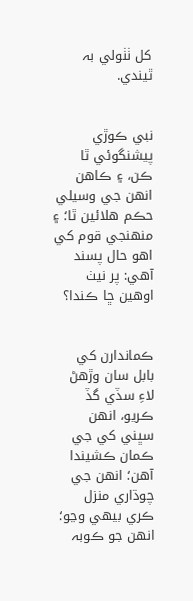کل ٺٺولي بہ ٿيندي.


نبي ڪوڙي پيشنگوئي ٿا ڪن، ۽ ڪاهن انهن جي وسيلي حڪم هلائين ٿا؛ ۽ منهنجي قوم کي اهو حال پسند آهي: پر نيٺ اوهين ڇا ڪندا؟


ڪماندارن کي بابل سان وڙهڻ لاءِ سڏي گڏ ڪريو، انهن سڀني کي جي ڪمان ڪشيندا آهن؛ انهن جي چوڌاري منزل ڪري بيهي وڃو؛ انهن جو ڪوبہ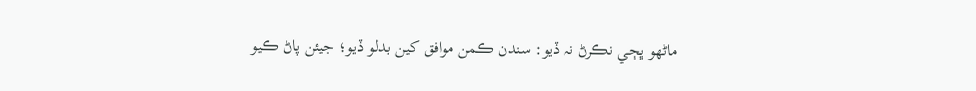ماڻهو ڀڄي نڪرڻ نہ ڏيو: سندن ڪمن موافق کين بدلو ڏيو؛ جيئن پاڻ ڪيو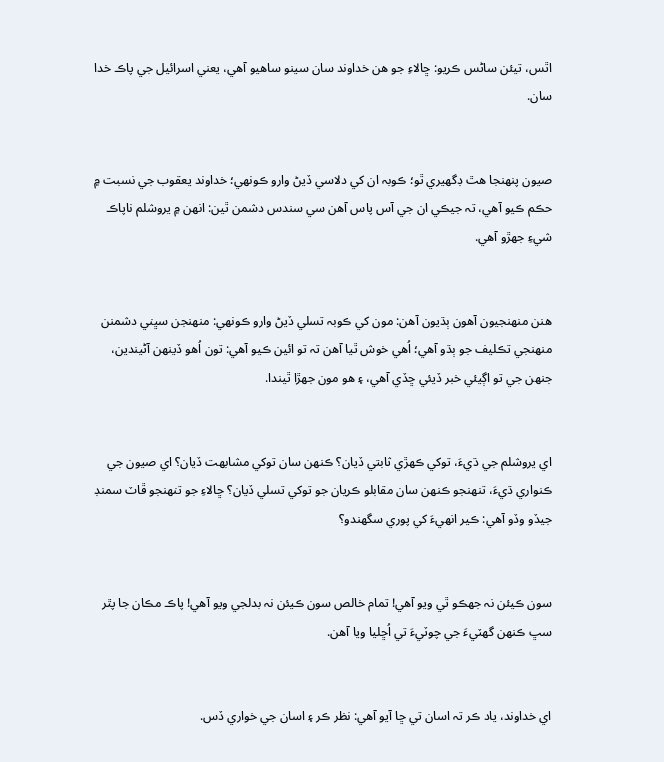اٿس، تيئن ساڻس ڪريو: ڇالاءِ جو هن خداوند سان سينو ساهيو آهي، يعني اسرائيل جي پاڪ خدا سان.


صيون پنهنجا هٿ ڊگهيري ٿو؛ ڪوبہ ان کي دلاسي ڏيڻ وارو ڪونهي؛ خداوند يعقوب جي نسبت ۾ حڪم ڪيو آهي، تہ جيڪي ان جي آس پاس آهن سي سندس دشمن ٿين: انهن ۾ يروشلم ناپاڪ شيءِ جهڙو آهي.


هنن منهنجيون آهون ٻڌيون آهن: مون کي ڪوبہ تسلي ڏيڻ وارو ڪونهي: منهنجن سڀني دشمنن منهنجي تڪليف جو ٻڌو آهي؛ اُهي خوش ٿيا آهن تہ تو ائين ڪيو آهي: تون اُهو ڏينهن آڻيندين، جنهن جي تو اڳيئي خبر ڏيئي ڇڏي آهي، ۽ هو مون جهڙا ٿيندا.


اي يروشلم جي ڌيءَ، توکي ڪهڙي ثابتي ڏيان؟ ڪنهن سان توکي مشابهت ڏيان؟ اي صيون جي ڪنواري ڌيءَ، تنهنجو ڪنهن سان مقابلو ڪريان جو توکي تسلي ڏيان؟ ڇالاءِ جو تنهنجو ڦاٽ سمنڊ جيڏو وڏو آهي: ڪير انهيءَ کي پوري سگهندو؟


سون ڪيئن نہ جهڪو ٿي ويو آهي! تمام خالص سون ڪيئن نہ بدلجي ويو آهي! پاڪ مڪان جا پٿر سڀ ڪنهن گهٽيءَ جي چوٽيءَ تي اُڇليا ويا آهن.


اي خداوند، ياد ڪر تہ اسان تي ڇا آيو آهي: نظر ڪر ۽ اسان جي خواري ڏس.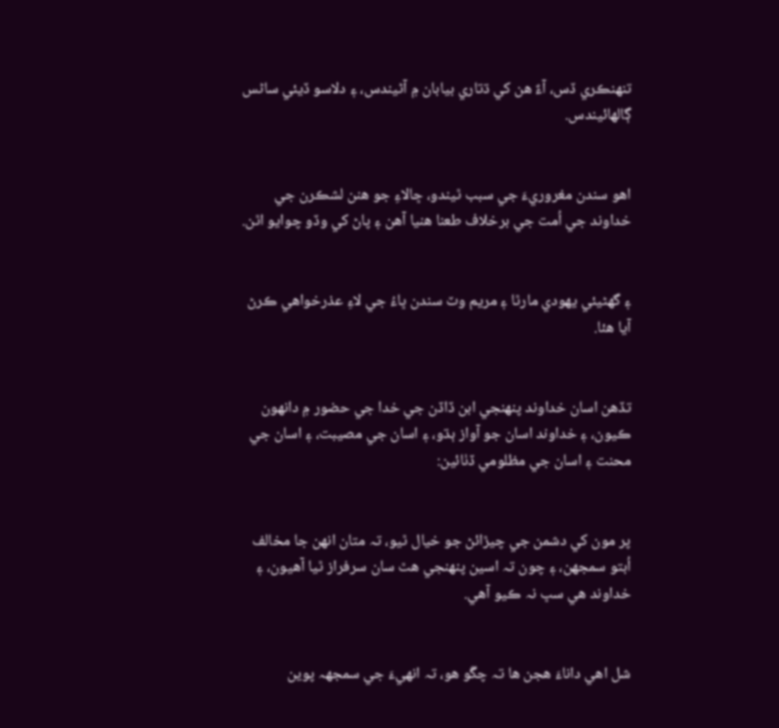تنهنڪري ڏس، آءٌ هن کي ڌتاري بيابان ۾ آڻيندس، ۽ دلاسو ڏيئي ساڻس ڳالهائيندس.


اهو سندن مغروريءَ جي سبب ٿيندو، ڇالاءِ جو هنن لشڪرن جي خداوند جي اُمت جي برخلاف طعنا هنيا آهن ۽ پاڻ کي وڏو چوايو اٿن.


۽ گهڻيئي يهودي مارٿا ۽ مريم وٽ سندن ڀاءُ جي لاءِ عذرخواهي ڪرڻ آيا هئا.


تڏهن اسان خداوند پنهنجي ابن ڏاڏن جي خدا جي حضور ۾ دانهون ڪيون، ۽ خداوند اسان جو آواز ٻڌو، ۽ اسان جي مصيبت، ۽ اسان جي محنت ۽ اسان جي مظلومي ڏٺائين:


پر مون کي دشمن جي چيڙائڻ جو خيال ٿيو، تہ متان انهن جا مخالف اُبتو سمجهن، ۽ چون تہ اسين پنهنجي هٿ سان سرفراز ٿيا آهيون، ۽ خداوند هي سڀ نہ ڪيو آهي.


شل اهي داناءَ هجن ها تہ چڱو هو، تہ انهيءَ جي سمجهہ پوين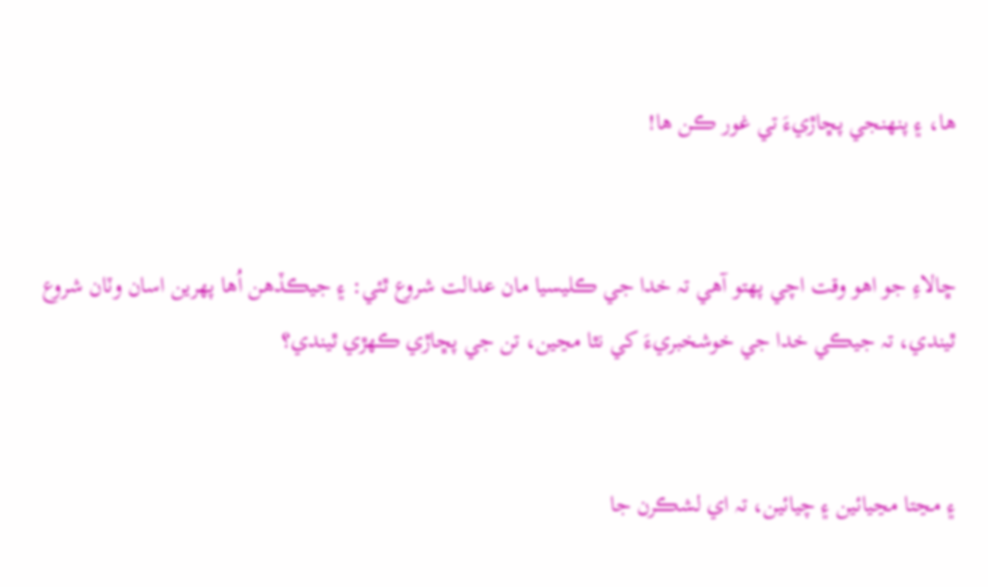ها، ۽ پنهنجي پڇاڙيءَ تي غور ڪن ها!


ڇالاءِ جو اهو وقت اچي پهتو آهي تہ خدا جي ڪليسيا مان عدالت شروع ٿئي: ۽ جيڪڏهن اُها پهرين اسان وٽان شروع ٿيندي، تہ جيڪي خدا جي خوشخبريءَ کي نٿا مڃين، تن جي پڇاڙي ڪهڙي ٿيندي؟


۽ مڃتا مڃيائين ۽ چيائين، تہ اي لشڪرن جا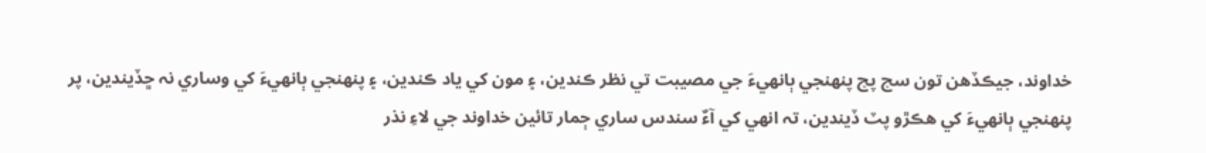خداوند، جيڪڏهن تون سچ پچ پنهنجي ٻانهيءَ جي مصيبت تي نظر ڪندين، ۽ مون کي ياد ڪندين، ۽ پنهنجي ٻانهيءَ کي وساري نہ ڇڏيندين، پر پنهنجي ٻانهيءَ کي هڪڙو پٽ ڏيندين، تہ انهي کي آءٌ سندس ساري ڄمار تائين خداوند جي لاءِ نذر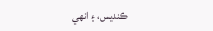ڪنديس، ۽ انهي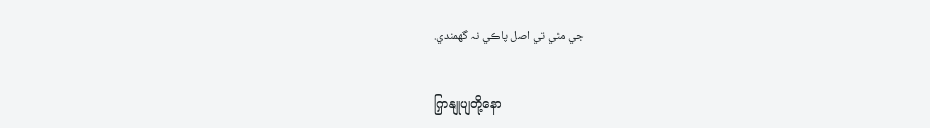جي مٿي تي اصل پاڪي نہ گهمندي.


ကြှနျုပျတို့နော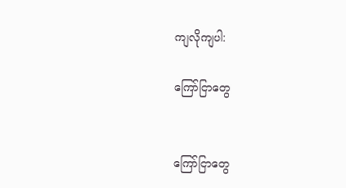ကျလိုကျပါ:

ကြော်ငြာတွေ


ကြော်ငြာတွေ